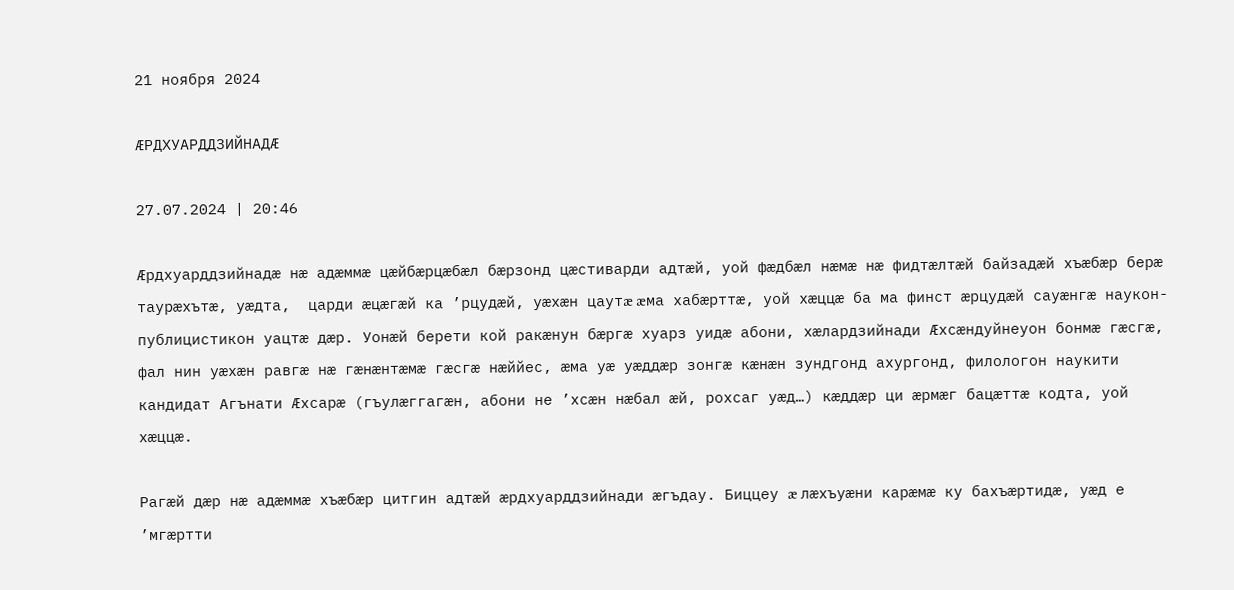21 ноября 2024

ÆРДХУАРДДЗИЙНАДÆ

27.07.2024 | 20:46

Æрдхуарддзийнадæ нæ адæммæ цæйбæрцæбæл бæрзонд цæстиварди адтæй, уой фæдбæл нæмæ нæ фидтæлтæй байзадæй хъæбæр берæ таурæхътæ, уæдта,  царди æцæгæй ка ’рцудæй, уæхæн цаутæ æма хабæрттæ, уой хæццæ ба ма финст æрцудæй сауæнгæ наукон-публицистикон уацтæ дæр. Уонæй берети кой ракæнун бæргæ хуарз уидæ абони, хæлардзийнади Æхсæндуйнеуон бонмæ гæсгæ, фал нин уæхæн равгæ нæ гæнæнтæмæ гæсгæ нæййес, æма уæ уæддæр зонгæ кæнæн зундгонд ахургонд, филологон наукити кандидат Агънати Æхсарæ (гъулæггагæн, абони не ’хсæн нæбал æй, рохсаг уæд…) кæддæр ци æрмæг бацæттæ кодта, уой хæццæ.

Рагæй дæр нæ адæммæ хъæбæр цитгин адтæй æрдхуарддзийнади æгъдау. Биццеу æ лæхъуæни карæмæ ку бахъæртидæ, уæд е ’мгæртти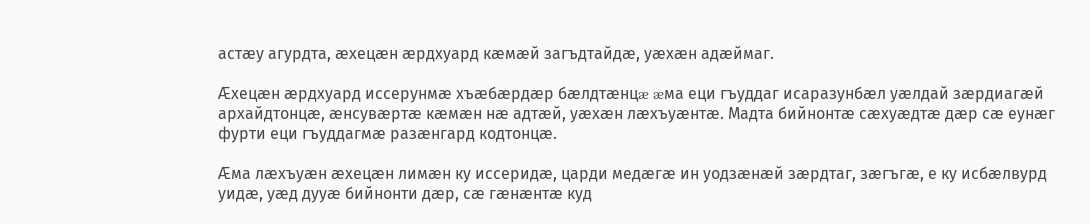астæу агурдта, æхецæн æрдхуард кæмæй загъдтайдæ, уæхæн адæймаг.

Æхецæн æрдхуард иссерунмæ хъæбæрдæр бæлдтæнцæ æма еци гъуддаг исаразунбæл уæлдай зæрдиагæй архайдтонцæ, æнсувæртæ кæмæн нæ адтæй, уæхæн лæхъуæнтæ. Мадта бийнонтæ сæхуæдтæ дæр сæ еунæг фурти еци гъуддагмæ разæнгард кодтонцæ.

Æма лæхъуæн æхецæн лимæн ку иссеридæ, царди медæгæ ин уодзæнæй зæрдтаг, зæгъгæ, е ку исбæлвурд уидæ, уæд дууæ бийнонти дæр, сæ гæнæнтæ куд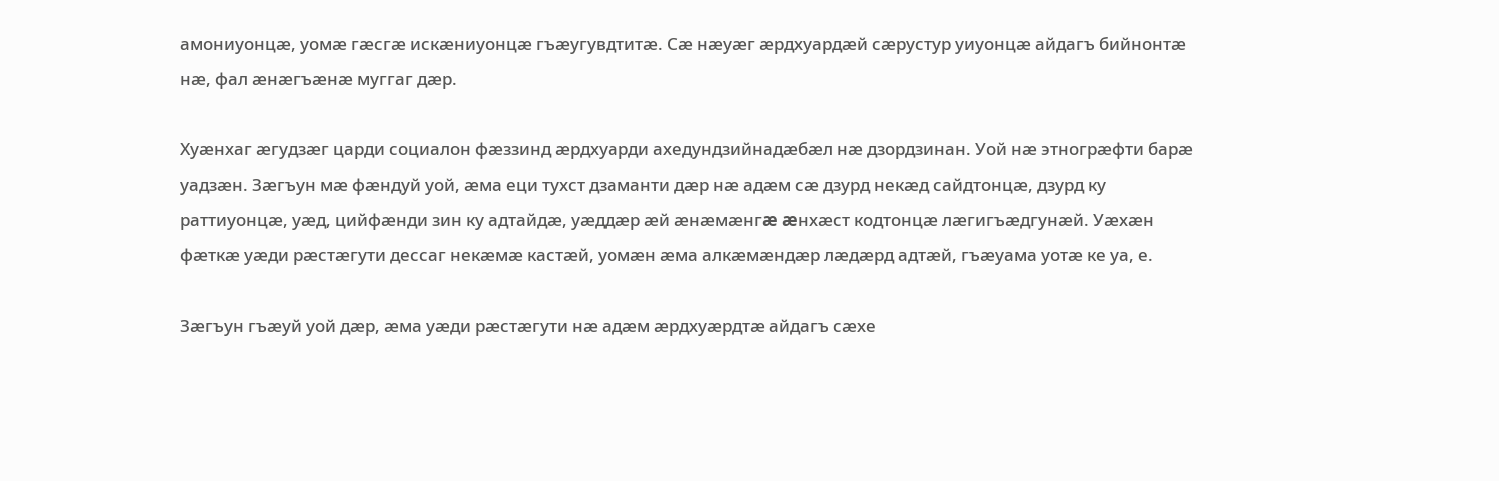амониуонцæ, уомæ гæсгæ искæниуонцæ гъæугувдтитæ. Сæ нæуæг æрдхуардæй сæрустур уиуонцæ айдагъ бийнонтæ нæ, фал æнæгъæнæ муггаг дæр.

Хуæнхаг æгудзæг царди социалон фæззинд æрдхуарди ахедундзийнадæбæл нæ дзордзинан. Уой нæ этногрæфти барæ уадзæн. Зæгъун мæ фæндуй уой, æма еци тухст дзаманти дæр нæ адæм сæ дзурд некæд сайдтонцæ, дзурд ку раттиуонцæ, уæд, цийфæнди зин ку адтайдæ, уæддæр æй æнæмæнгæ æнхæст кодтонцæ лæгигъæдгунæй. Уæхæн фæткæ уæди рæстæгути дессаг некæмæ кастæй, уомæн æма алкæмæндæр лæдæрд адтæй, гъæуама уотæ ке уа, е.

Зæгъун гъæуй уой дæр, æма уæди рæстæгути нæ адæм æрдхуæрдтæ айдагъ сæхе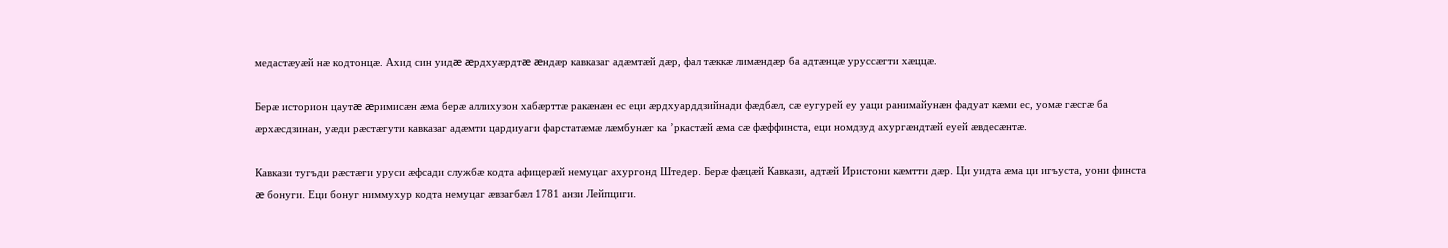медастæуæй нæ кодтонцæ. Ахид син уидæ æрдхуæрдтæ æндæр кавказаг адæмтæй дæр, фал тæккæ лимæндæр ба адтæнцæ уруссæгти хæццæ.

Берæ историон цаутæ æримисæн æма берæ аллихузон хабæрттæ ракæнæн ес еци æрдхуарддзийнади фæдбæл, сæ еугурей еу уаци ранимайунæн фадуат кæми ес, уомæ гæсгæ ба æрхæсдзинан, уæди рæстæгути кавказаг адæмти цардиуаги фарстатæмæ лæмбунæг ка ’ркастæй æма сæ фæффинста, еци номдзуд ахургæндтæй еуей æвдесæнтæ.

Кавкази тугъди рæстæги уруси æфсади службæ кодта афицерæй немуцаг ахургонд Штедер. Берæ фæцæй Кавкази, адтæй Иристони кæмтти дæр. Ци уидта æма ци игъуста, уони финста æ бонуги. Еци бонуг ниммухур кодта немуцаг æвзагбæл 1781 анзи Лейпциги.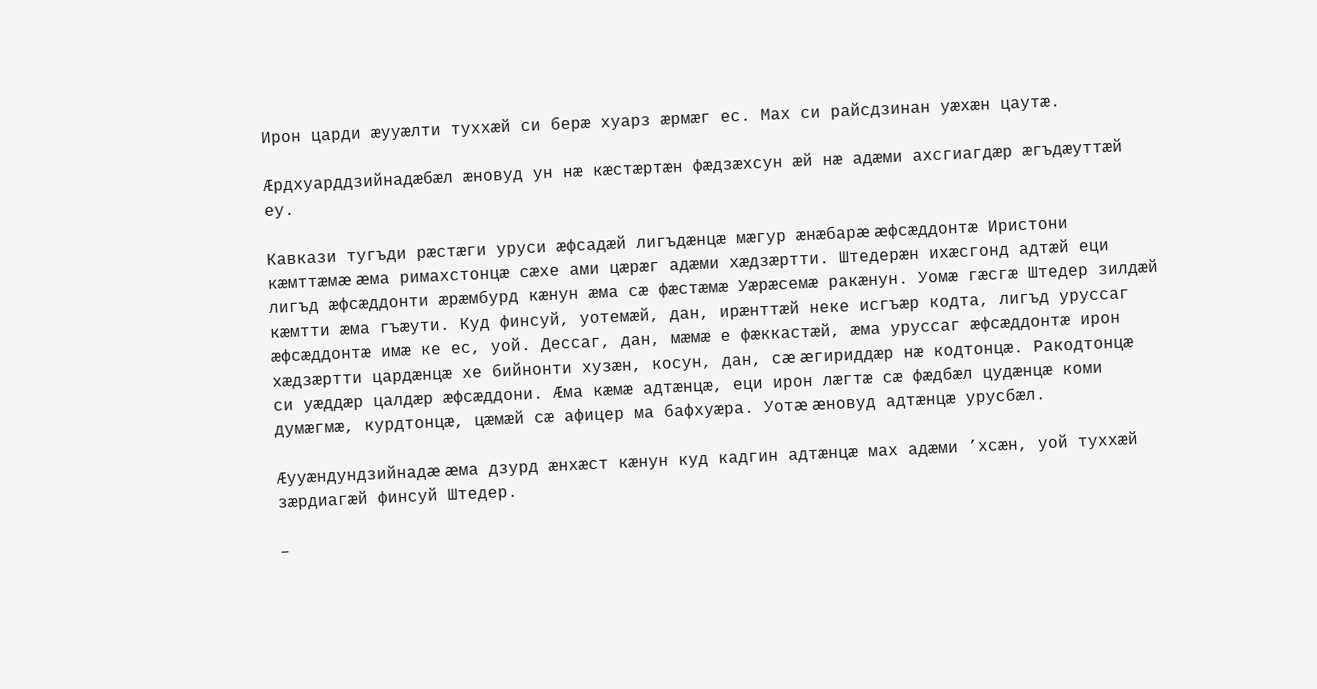Ирон царди æууæлти туххæй си берæ хуарз æрмæг ес. Мах си райсдзинан уæхæн цаутæ.

Æрдхуарддзийнадæбæл æновуд ун нæ кæстæртæн фæдзæхсун æй нæ адæми ахсгиагдæр æгъдæуттæй еу.

Кавкази тугъди рæстæги уруси æфсадæй лигъдæнцæ мæгур æнæбарæ æфсæддонтæ Иристони кæмттæмæ æма римахстонцæ сæхе ами цæрæг адæми хæдзæртти. Штедерæн ихæсгонд адтæй еци лигъд æфсæддонти æрæмбурд кæнун æма сæ фæстæмæ Уæрæсемæ ракæнун. Уомæ гæсгæ Штедер зилдæй кæмтти æма гъæути. Куд финсуй, уотемæй, дан, ирæнттæй неке исгъæр кодта, лигъд уруссаг æфсæддонтæ имæ ке ес, уой. Дессаг, дан, мæмæ е фæккастæй, æма уруссаг æфсæддонтæ ирон хæдзæртти цардæнцæ хе бийнонти хузæн, косун, дан, сæ æгириддæр нæ кодтонцæ. Ракодтонцæ си уæддæр цалдæр æфсæддони. Æма кæмæ адтæнцæ, еци ирон лæгтæ сæ фæдбæл цудæнцæ коми думæгмæ, курдтонцæ, цæмæй сæ афицер ма бафхуæра. Уотæ æновуд адтæнцæ урусбæл.

Æууæндундзийнадæ æма дзурд æнхæст кæнун куд кадгин адтæнцæ мах адæми ’хсæн, уой туххæй зæрдиагæй финсуй Штедер.

–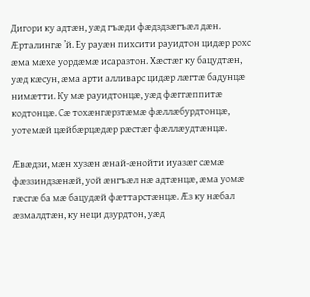Дигори ку адтæн, уæд гъæди фæдздзæгъæл дæн. Æрталингæ ’й. Еу рауæн пихсити рауидтон цидæр рохс æма мæхе уордæмæ исаразтон. Хæстæг ку бацудтæн, уæд кæсун, æма арти алливарс цидæр лæгтæ бадунцæ нимæтти. Ку мæ рауидтонцæ, уæд фæггæппитæ кодтонцæ. Сæ тохæнгæрзтæмæ фæллæбурдтонцæ, уотемæй цæйбæрцæдæр рæстæг фæллæудтæнцæ.

Æвæдзи, мæн хузæн æнай-æнойти иуазæг сæмæ фæззиндзæнæй, уой æнгъæл нæ адтæнцæ, æма уомæ гæсгæ ба мæ бацудæй фæттарстæнцæ. Æз ку нæбал æзмалдтæн, ку неци дзурдтон, уæд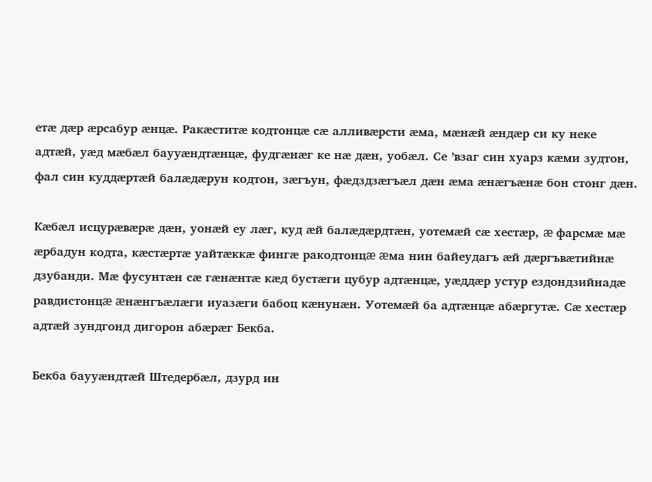етæ дæр æрсабур æнцæ. Ракæститæ кодтонцæ сæ алливæрсти æма, мæнæй æндæр си ку неке адтæй, уæд мæбæл баууæндтæнцæ, фудгæнæг ке нæ дæн, уобæл. Се ’взаг син хуарз кæми зудтон, фал син куддæртæй балæдæрун кодтон, зæгъун, фæдздзæгъæл дæн æма æнæгъæнæ бон стонг дæн.

Кæбæл исцурæвæрæ дæн, уонæй еу лæг, куд æй балæдæрдтæн, уотемæй сæ хестæр, æ фарсмæ мæ æрбадун кодта, кæстæртæ уайтæккæ фингæ ракодтонцæ æма нин байеудагъ æй дæргъвæтийнæ дзубанди. Мæ фусунтæн сæ гæнæнтæ кæд бустæги цубур адтæнцæ, уæддæр устур ездондзийнадæ равдистонцæ æнæнгъæлæги иуазæги бабоц кæнунæн. Уотемæй ба адтæнцæ абæргутæ. Сæ хестæр адтæй зундгонд дигорон абæрæг Бекба.

Бекба баууæндтæй Штедербæл, дзурд ин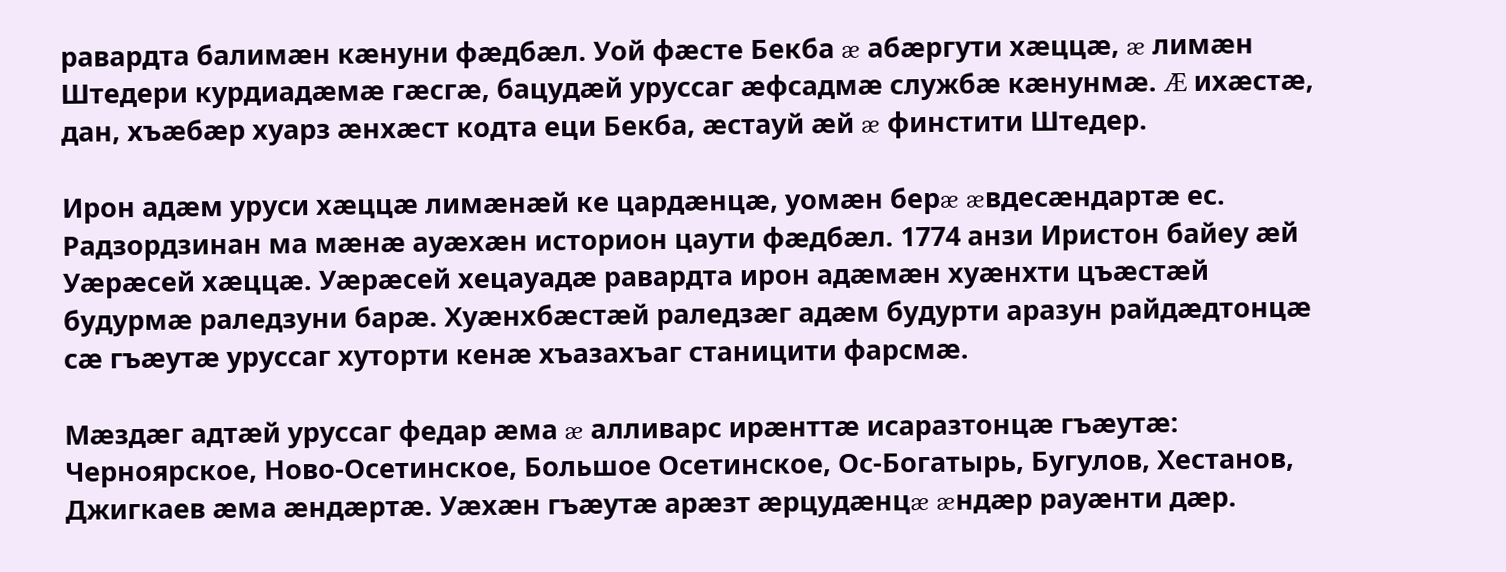равардта балимæн кæнуни фæдбæл. Уой фæсте Бекба æ абæргути хæццæ, æ лимæн Штедери курдиадæмæ гæсгæ, бацудæй уруссаг æфсадмæ службæ кæнунмæ. Æ ихæстæ, дан, хъæбæр хуарз æнхæст кодта еци Бекба, æстауй æй æ финстити Штедер.

Ирон адæм уруси хæццæ лимæнæй ке цардæнцæ, уомæн берæ æвдесæндартæ ес. Радзордзинан ма мæнæ ауæхæн историон цаути фæдбæл. 1774 анзи Иристон байеу æй Уæрæсей хæццæ. Уæрæсей хецауадæ равардта ирон адæмæн хуæнхти цъæстæй будурмæ раледзуни барæ. Хуæнхбæстæй раледзæг адæм будурти аразун райдæдтонцæ сæ гъæутæ уруссаг хуторти кенæ хъазахъаг станицити фарсмæ.

Мæздæг адтæй уруссаг федар æма æ алливарс ирæнттæ исаразтонцæ гъæутæ: Черноярское, Ново-Осетинское, Большое Осетинское, Ос-Богатырь, Бугулов, Хестанов, Джигкаев æма æндæртæ. Уæхæн гъæутæ арæзт æрцудæнцæ æндæр рауæнти дæр.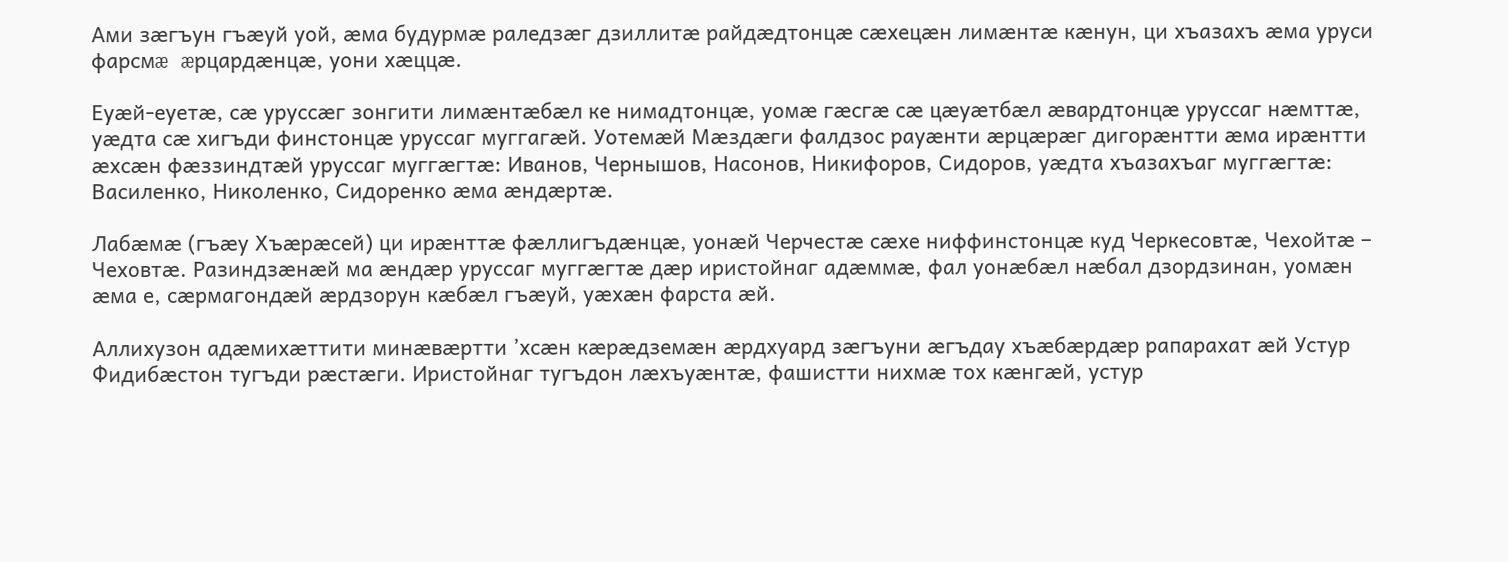Ами зæгъун гъæуй уой, æма будурмæ раледзæг дзиллитæ райдæдтонцæ сæхецæн лимæнтæ кæнун, ци хъазахъ æма уруси фарсмæ æрцардæнцæ, уони хæццæ.

Еуæй-еуетæ, сæ уруссæг зонгити лимæнтæбæл ке нимадтонцæ, уомæ гæсгæ сæ цæуæтбæл æвардтонцæ уруссаг нæмттæ, уæдта сæ хигъди финстонцæ уруссаг муггагæй. Уотемæй Мæздæги фалдзос рауæнти æрцæрæг дигорæнтти æма ирæнтти æхсæн фæззиндтæй уруссаг муггæгтæ: Иванов, Чернышов, Насонов, Никифоров, Сидоров, уæдта хъазахъаг муггæгтæ: Василенко, Николенко, Сидоренко æма æндæртæ.

Лабæмæ (гъæу Хъæрæсей) ци ирæнттæ фæллигъдæнцæ, уонæй Черчестæ сæхе ниффинстонцæ куд Черкесовтæ, Чехойтæ – Чеховтæ. Разиндзæнæй ма æндæр уруссаг муггæгтæ дæр иристойнаг адæммæ, фал уонæбæл нæбал дзордзинан, уомæн æма е, сæрмагондæй æрдзорун кæбæл гъæуй, уæхæн фарста æй.

Аллихузон адæмихæттити минæвæртти ’хсæн кæрæдземæн æрдхуард зæгъуни æгъдау хъæбæрдæр рапарахат æй Устур Фидибæстон тугъди рæстæги. Иристойнаг тугъдон лæхъуæнтæ, фашистти нихмæ тох кæнгæй, устур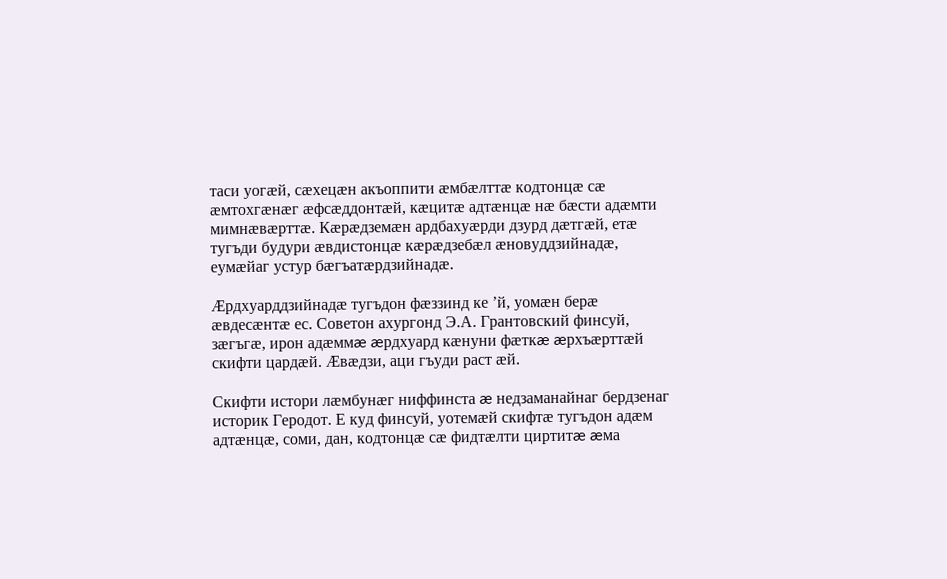таси уогæй, сæхецæн акъоппити æмбæлттæ кодтонцæ сæ æмтохгæнæг æфсæддонтæй, кæцитæ адтæнцæ нæ бæсти адæмти мимнæвæрттæ. Кæрæдземæн ардбахуæрди дзурд дæтгæй, етæ тугъди будури æвдистонцæ кæрæдзебæл æновуддзийнадæ, еумæйаг устур бæгъатæрдзийнадæ.

Æрдхуарддзийнадæ тугъдон фæззинд ке ’й, уомæн берæ æвдесæнтæ ес. Советон ахургонд Э.А. Грантовский финсуй, зæгъгæ, ирон адæммæ æрдхуард кæнуни фæткæ æрхъæрттæй скифти цардæй. Æвæдзи, аци гъуди раст æй.

Скифти истори лæмбунæг ниффинста æ недзаманайнаг бердзенаг историк Геродот. Е куд финсуй, уотемæй скифтæ тугъдон адæм адтæнцæ, соми, дан, кодтонцæ сæ фидтæлти циртитæ æма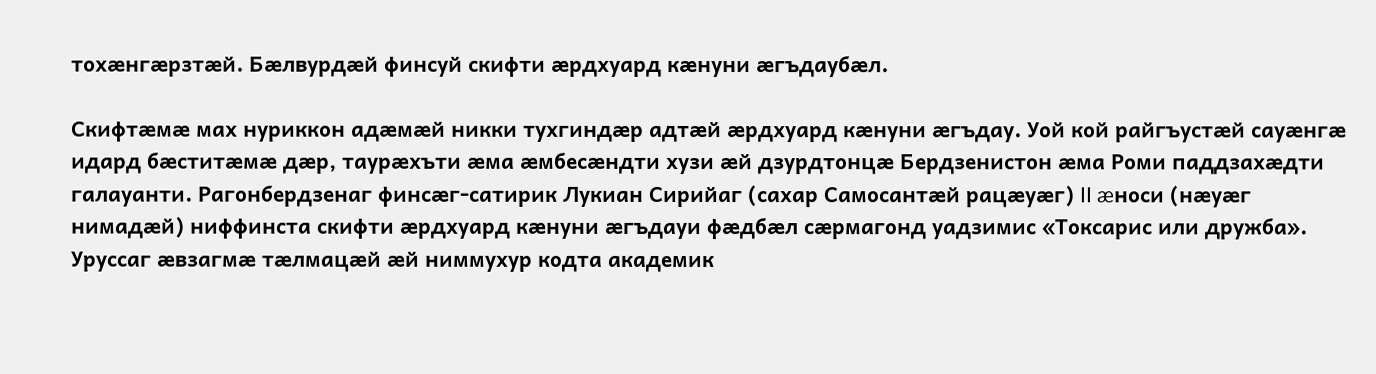тохæнгæрзтæй. Бæлвурдæй финсуй скифти æрдхуард кæнуни æгъдаубæл.

Скифтæмæ мах нуриккон адæмæй никки тухгиндæр адтæй æрдхуард кæнуни æгъдау. Уой кой райгъустæй сауæнгæ идард бæститæмæ дæр, таурæхъти æма æмбесæндти хузи æй дзурдтонцæ Бердзенистон æма Роми паддзахæдти галауанти. Рагонбердзенаг финсæг-сатирик Лукиан Сирийаг (сахар Самосантæй рацæуæг) II æноси (нæуæг нимадæй) ниффинста скифти æрдхуард кæнуни æгъдауи фæдбæл сæрмагонд уадзимис «Токсарис или дружба». Уруссаг æвзагмæ тæлмацæй æй ниммухур кодта академик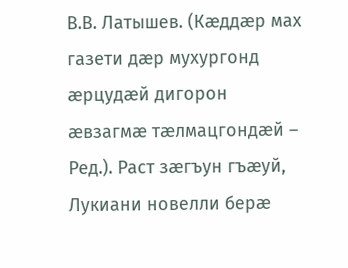В.В. Латышев. (Кæддæр мах газети дæр мухургонд æрцудæй дигорон æвзагмæ тæлмацгондæй – Ред.). Раст зæгъун гъæуй, Лукиани новелли берæ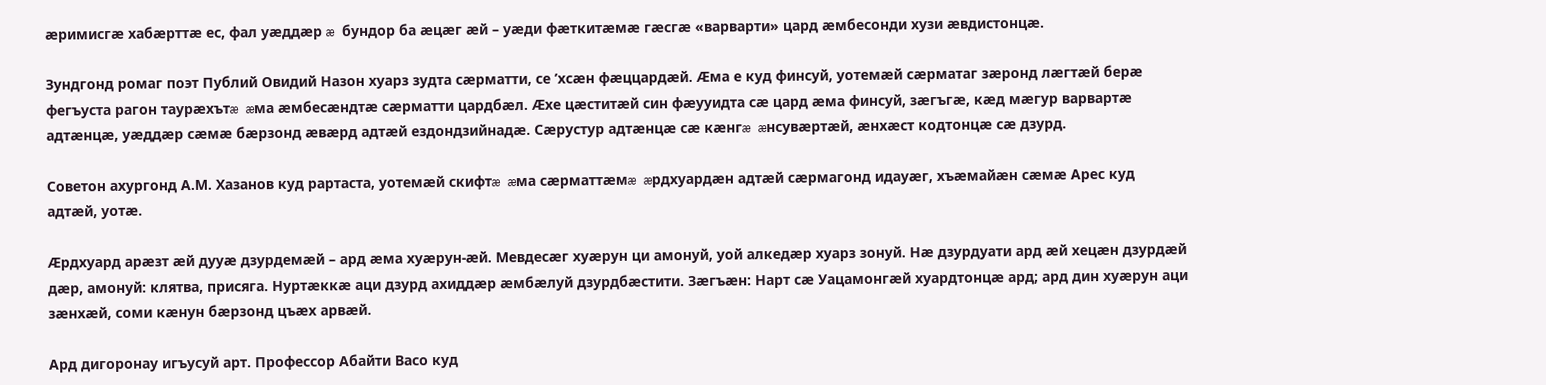æримисгæ хабæрттæ ес, фал уæддæр æ бундор ба æцæг æй – уæди фæткитæмæ гæсгæ «варварти» цард æмбесонди хузи æвдистонцæ.

Зундгонд ромаг поэт Публий Овидий Назон хуарз зудта сæрматти, се ’хсæн фæццардæй. Æма е куд финсуй, уотемæй сæрматаг зæронд лæгтæй берæ фегъуста рагон таурæхътæ æма æмбесæндтæ сæрматти цардбæл. Æхе цæститæй син фæууидта сæ цард æма финсуй, зæгъгæ, кæд мæгур варвартæ адтæнцæ, уæддæр сæмæ бæрзонд æвæрд адтæй ездондзийнадæ. Сæрустур адтæнцæ сæ кæнгæ æнсувæртæй, æнхæст кодтонцæ сæ дзурд.

Советон ахургонд А.М. Хазанов куд рартаста, уотемæй скифтæ æма сæрматтæмæ æрдхуардæн адтæй сæрмагонд идауæг, хъæмайæн сæмæ Арес куд адтæй, уотæ.

Æрдхуард арæзт æй дууæ дзурдемæй – ард æма хуæрун-æй. Мевдесæг хуæрун ци амонуй, уой алкедæр хуарз зонуй. Нæ дзурдуати ард æй хецæн дзурдæй дæр, амонуй: клятва, присяга. Нуртæккæ аци дзурд ахиддæр æмбæлуй дзурдбæстити. Зæгъæн: Нарт сæ Уацамонгæй хуардтонцæ ард; ард дин хуæрун аци зæнхæй, соми кæнун бæрзонд цъæх арвæй.

Ард дигоронау игъусуй арт. Профессор Абайти Васо куд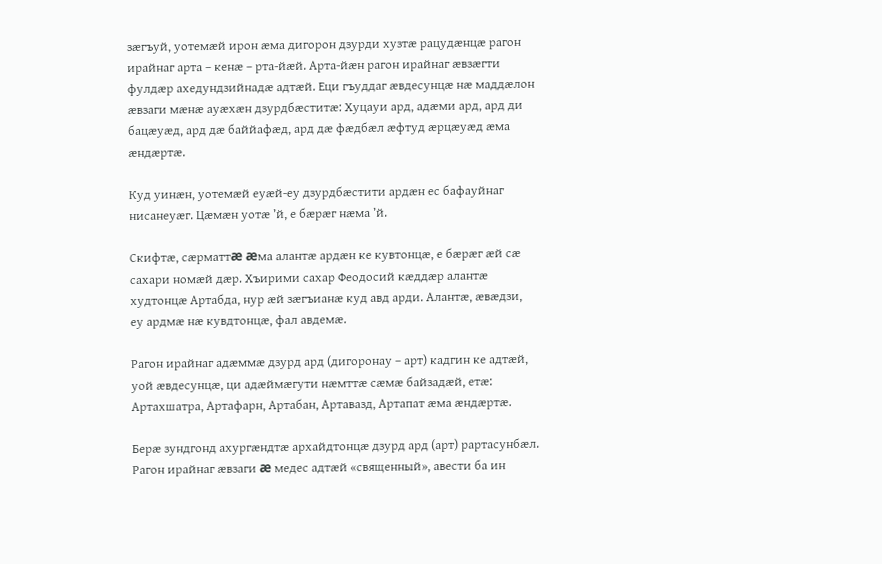зæгъуй, уотемæй ирон æма дигорон дзурди хузтæ рацудæнцæ рагон ирайнаг арта – кенæ – рта-йæй. Арта-йæн рагон ирайнаг æвзæгти фулдæр ахедундзийнадæ адтæй. Еци гъуддаг æвдесунцæ нæ маддæлон æвзаги мæнæ ауæхæн дзурдбæститæ: Хуцауи ард, адæми ард, ард ди бацæуæд, ард дæ баййафæд, ард дæ фæдбæл æфтуд æрцæуæд æма æндæртæ.

Куд уинæн, уотемæй еуæй-еу дзурдбæстити ардæн ес бафауйнаг нисанеуæг. Цæмæн уотæ ’й, е бæрæг нæма ’й.

Скифтæ, сæрматтæ æма алантæ ардæн ке кувтонцæ, е бæрæг æй сæ сахари номæй дæр. Хъирими сахар Феодосий кæддæр алантæ худтонцæ Артабда, нур æй зæгъианæ куд авд арди. Алантæ, æвæдзи, еу ардмæ нæ кувдтонцæ, фал авдемæ.

Рагон ирайнаг адæммæ дзурд ард (дигоронау – арт) кадгин ке адтæй, уой æвдесунцæ, ци адæймæгути нæмттæ сæмæ байзадæй, етæ: Артахшатра, Артафарн, Артабан, Артавазд, Артапат æма æндæртæ.

Берæ зундгонд ахургæндтæ архайдтонцæ дзурд ард (арт) рартасунбæл. Рагон ирайнаг æвзаги æ медес адтæй «священный», авести ба ин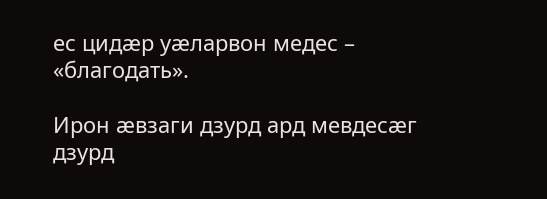ес цидæр уæларвон медес – «благодать».

Ирон æвзаги дзурд ард мевдесæг дзурд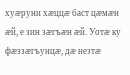хуæруни хæццæ баст цæмæн æй, е зин зæгъæн æй. Уотæ ку фæззæгъунцæ, дæ незтæ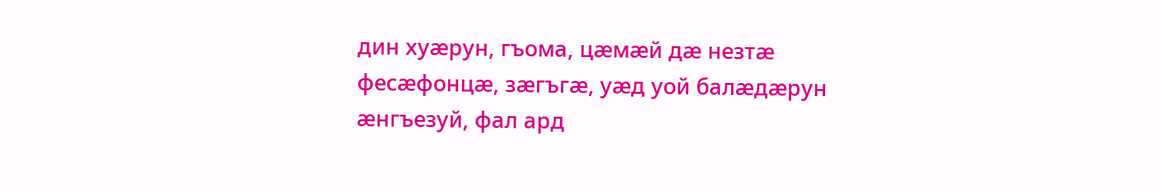дин хуæрун, гъома, цæмæй дæ незтæ фесæфонцæ, зæгъгæ, уæд уой балæдæрун æнгъезуй, фал ард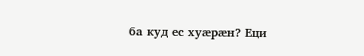ба куд ес хуæрæн? Еци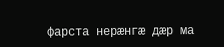фарста нерæнгæ дæр ма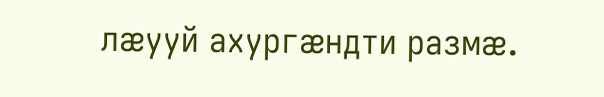лæууй ахургæндти размæ.